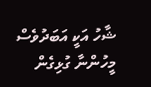ޝާހު އަކީ އަބަދުވެސް މީހުންނާ ގުޅިގެން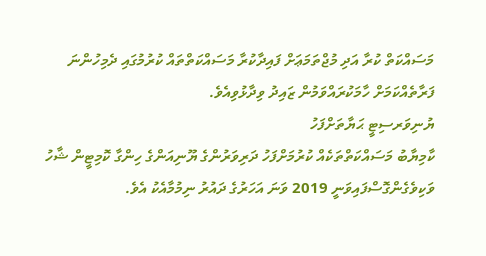މަސައްކަތް ކުރާ އަދި މުޖްތަމަޢަށް ފައިދާކުރާ މަސައްކަތްތައް ކުރުމުގައި ދެމިހުންނަ ފަރާތެއްކަމަށް ހާމަކުރައްވަމުން ޒައިދު ވިދާޅުވިއެވެ.
ޔުނިވަރސިޓީ ޙަޔާތަށްފަހު
ކާމިޔާބު މަސައްކަތްތަކެއް ކުރުމަށްފަހު ދަރިވަރުންގެ ޔޫނިއަންގެ ހިންގާ ކޮމިޓީން ޝާހު ވަކިވެގެންގޮސްފައިވަނީ 2019 ވަނަ އަހަރުގެ ދައުރު ނިމުމާއެކު އެވެ.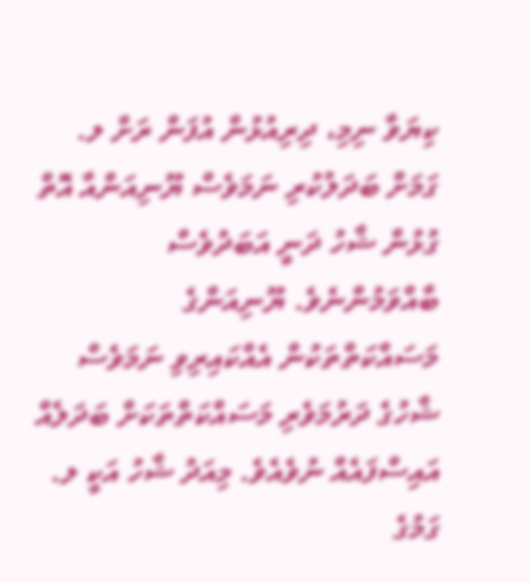ކިޔަވާ ނިމި، ދިރިއުޅުން އުފަން ރަށް ލ. ގަމަށް ބަދަލުކުރި ނަމަވެސް ޔޫނިއަންއާ އޮތް ގުޅުން ޝާހު ދަނީ އަބަދުވެސް ބާއްވަމުންނެވެ. ޔޫނިއަންގެ މަސައްކަތްތަކުން އެއްކައިރިވި ނަމަވެސް ޝާހުގެ ދަރުމަވެރި މަސައްކަތްތަކަށް ބަދަލެއް އައިސްފައެއް ނުވެއެވެ. މިއަދު ޝާހު އަކީ ލ. ގަމުގެ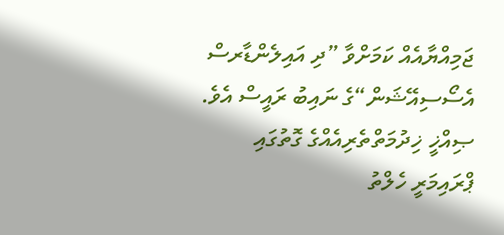ޖަމިއްޔާއެއް ކަމަށްވާ ”ދި އައިލެންޑާރސް އެސޯސިއޭޝަން“ގެ ނައިބު ރައީސް އެވެ.
ޞިއްޚީ ޚިދުމަތްތެރިއެއްގެ ގޮތުގައި
ޕްރައިމަރީ ހެލްތު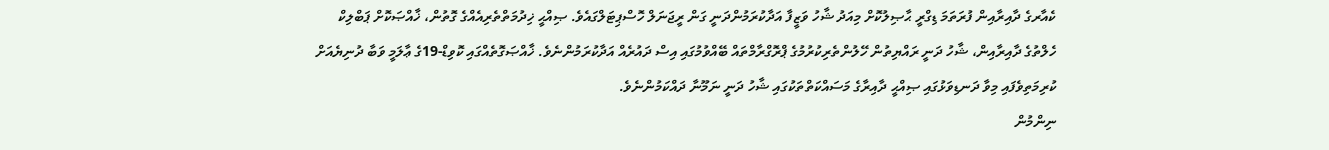ކެއާރގެ ދާއިރާއިން ފުރަތަމަ ޑިގްރީ ޙާޞިލުކޮށް މިއަދު ޝާހު ވަޒީފާ އަދާކުރަމުންދަނީ ގަން ރީޖަނަލް ހޮސްޕިޓަލްގައެވެ. ޞިއްޙީ ޚިދުމަތްތެރިއެއްގެ ގޮތުން، ޚާއްޞަކޮށް ޕަބްލިކް ހެލްތުގެ ދާއިރާއިން، ޝާހު ދަނީ ރައްޔިތުން ހޭލުންތެރިކުރުމުގެ ޕްރޮގްރާމްތައް ބޭއްވުމުގައި އިސް ދައުރެއް އަދާކުރަމުންނެވެ. ޚާއްޞަގޮތެއްގައި ކޮވިޑް-19ގެ ޢާލަމީ ވަބާ ދުނިޔެއަށް ކުރިމަތިވެފައި މިވާ ދަނޑިވަޅުގައި ޞިއްޙީ ދާއިރާގެ މަސައްކަތްތަކުގައި ޝާހު ދަނީ ނަމޫނާ ދައްކަމުންނެވެ.
ނިންމުން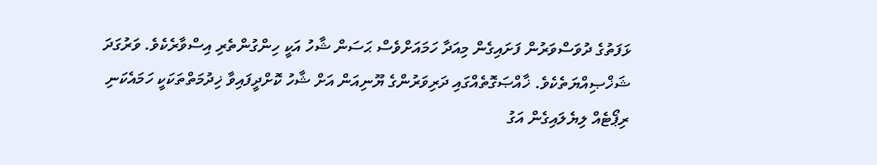ޅަފަތުގެ ދުވަސްވަރުން ފަށައިގެން މިއަދާ ހަމައަށްވެސް ޙަސަން ޝާހު އަކީ ހިންގުންތެރި އިސްވާރެކެވެ. ވަރުގަދަ ޝަޚްޞިއްޔަތެކެވެ. ޚާއްޞަގޮތެއްގައި ދަރިވަރުންގެ ޔޫނިއަން އަށް ޝާހު ކޮށްދީފައިވާ ޚިދުމަތްތަކަކީ ހަމައެކަނި ރިޕޯޓެއް ލިޔެލައިގެން އަގު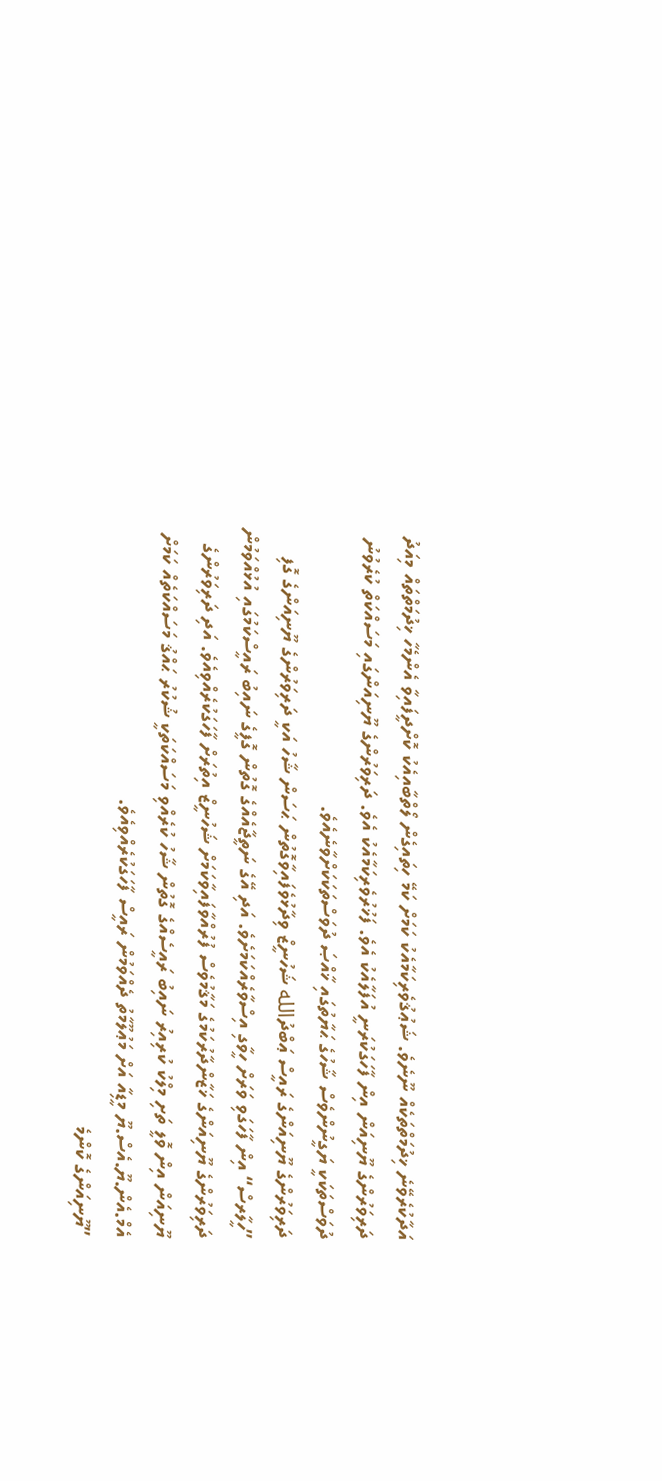އަދާކުރެވޭނެ ޚިދުމަތްތަކެއް ނޫނެވެ. ޝަޢުޤުވެރިކަމާއެކު ކަމަށް ކަމޭ ހިތައިގެން ލޯތްބާއިއެކު ކޮށްދީފައިވާ އެންމެހާ ޚިދުމަތްތައް މިއަދު ދަރިވަރުންގެ ޔޫނިއަން އިން ފާހަގަކުރަނީ އުފަލާއެކު އެވެ. ފަޚުރުވެރިކަމާއެކު އެވެ. ދަރިވަރުންގެ ޔޫނިއަންގައި މަސައްކަތް ކުރެވުނު ދުވަސްތަކަކީ ޔަގީނުންވެސް ޝާހުގެ ޙަޔާތުގައި ޚާއްޞަ ދުވަސްތަކަކަށްވާނެއެވެ.
ދަރިވަރުންގެ ޔޫނިއަންގެ ރައީސް ޢަބްދުالله ޝަހުނީޒް ވިދާޅުވެފައިވާގޮތުން ޙަސަން ޝާހު އަކީ ދަރިވަރުންގެ ޔޫނިއަންގެ ގޮފި ”ހީލާރސް“ އިން ފާހަގަވި ވަރަށް ހީވާގި އިސްވާރެއްކަމަށެވެ. އަދި އޭގެ ނަތީޖާއެއްގެ ގޮތުން ގޮފީގެ ނައިބު ރައީސްކަމުގައި އުޅުއްވަމުން ދަރިވަރުންގެ ޔޫނިއަންގެ ޚަޒާންދާރުކަމުގެ މަޤާމުވެސް ފުރުއްވާފައިވާކަމަށް ޝަހުނީޒް އިތުރަށް ފާހަގަކުރެއްވިއެވެ. އަދި ދަރިވަރުންގެ ޔޫނިއަން އިން ވޮލީ ތަށި މިލްކު ކުރިއިރު ނައިބު ރައީސެއްގެ ގޮތުން ޝާހު ކުރެއްވި މަސައްކަތަކީ ޝުކުރު ޙައްޤު މަސައްކަތެއް ކަމަށް އެމް.އެން.ޔޫ.އެސް.ޔޫ މީޑިއާ އަށް މަޢުލޫމާތު ދެއްވަމުން ރައީސް ފާހަގަކުރެއްވިއެވެ.
”ޔޫނިއަންގެ ކޮންމެ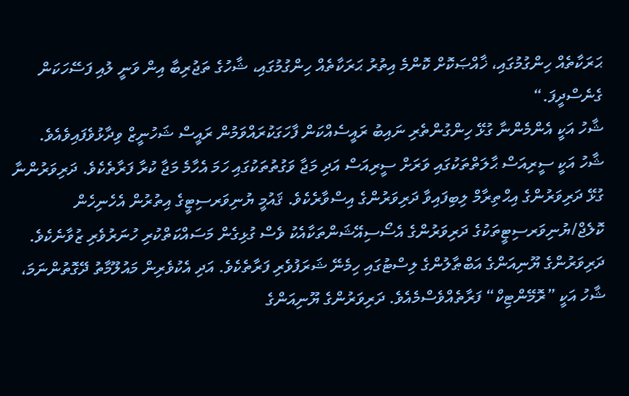ޙަރަކާތެއް ހިންގުމުގައި، ޚާއްޞަކޮށް ކޮންމެ އިތުރު ޙަރަކާތެއް ހިންގުމުގައި، ޝާހުގެ ތަޖުރިބާ އިން ވަނީ ލުއި ފަސޭހަކަން ގެނެސްދީފަ.“
ޝާހު އަކީ އެންމެންނާ ގުޅޭ ހިންގުންތެރި ނައިބު ރައީސެއްކަން ފާހަގަކުރައްވަމުން ރައީސް ޝަހުނީޒް ވިދާޅުވެފައިވެއެވެ.
ޝާހު އަކީ ސީރިއަސް ޙާލަތްތަކުގައި ވަރަށް ސީރިއަސް އަދި މަޖާ ވަގުތުތަކުގައި ހަމަ އެހާމެ މަޖާ ކުރާ ފަރާތެކެވެ. ދަރިވަރުންނާ ގުޅޭ ދަރިވަރުންގެ އިޙްތިރާމް ލިބިފައިވާ ދަރިވަރުންގެ އިސްވާރެކެވެ. ޤައުމީ ޔުނިވަރސިޓީގެ އިތުރުން އެހެނިހެން ކޮލެޖް/ޔުނިވަރސިޓީތަކުގެ ދަރިވަރުންގެ އެސޯސިއޭޝަންތަކާއެކު ވެސް ގުޅިގެން މަސައްކަތްކުރި ހުނަރުވެރި ޒުވާނެކެވެ. ދަރިވަރުންގެ ޔޫނިއަންގެ އަބްޠާލުންގެ ލިސްޓުގައި ހިމެނޭ ޝަރަފުވެރި ފަރާތެކެވެ. އަދި އެކުވެރިން މައުލޫމާތު ދޭގޮތުންނަމަ، ޝާހު އަކީ ”ރޮމޭންޓިކް“ ފަރާތެއްވެސްމެއެވެ. ދަރިވަރުންގެ ޔޫނިއަންގެ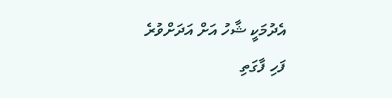އެދުމަކީ ޝާހު އަށް އަދަށްވުރެ ފަހި ފާގަތި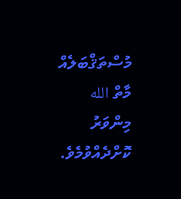މުސްތަޤްބަލެއް މާތް الله މިންވަރު ކޮށްދެއްވުމެވެ.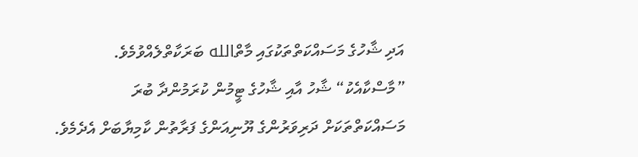އަދި ޝާހުގެ މަސައްކަތްތަކުގައި މާތްالله ބަރަކާތްލެއްވުމެވެ. ”މާސްކާއެކު“ ޝާހު އާއި ޝާހުގެ ޓީމުން ކުރަމުންދާ ބުރަ މަސައްކަތްތަކަށް ދަރިވަރުންގެ ޔޫނިއަންގެ ފަރާތުން ކާމިޔާބަށް އެދެމެވެ.